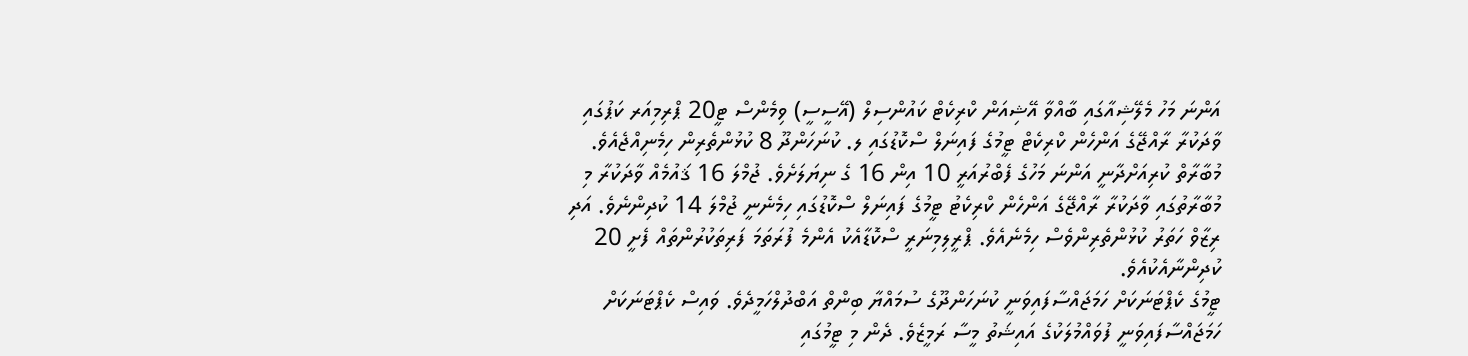އަންނަ މަހު މެލޭޝިއާގައި ބާއްވާ އޭޝިއަން ކްރިކެޓް ކައުންސިލް (އޭސީސީ) ވިމެންސް ޓީ20 ޕްރިމިއަރ ކަޕުގައި ވާދަކުރާ ރާއްޖޭގެ އަންހެން ކްރިކެޓް ޓީމުގެ ފައިނަލް ސްކޮޑުގައި ލ. ކުނަހަންދޫ 8 ކުޅުންތެރިން ހިމެނިއްޖެއެވެ.
މުބާރާތް ކުރިއަށްދާނީ އަންނަ މަހުގެ ފެބްރުއަރީ 10 އިން 16 ގެ ނިޔަލަށެވެ. ޖުމްލަ 16 ޤައުމެއް ވާދަކުރާ މި މުބާރާތުގައި ވާދަކުރާ ރާއްޖޭގެ އަންހެން ކްރިކެޓު ޓީމުގެ ފައިނަލް ސްކޮޑުގައި ހިމެނެނީ ޖުމްލަ 14 ކުދިންނެވެ. އަދި ރިޒާވް ހަތަރު ކުޅުންތެރިންވެސް ހިމެނެއެވެ. ޕްރީލިމިނަރީ ސްކޮޑާއެކު އެންމެ ފުރަތަމަ ފަރިތަކުރުންތައް ފެށީ 20 ކުދިންނާއެކުއެވެ.
ޓީމުގެ ކެޕްޓަނަކަށް ހަމަޖައްސާފައިވަނީ ކުނަހަންދޫގެ ސުމައްޔާ ބިންތް އަބްދުލްހަމީދެވެ. ވައިސް ކެޕްޓަނަކަށް ހަމަޖައްސާފައިވަނީ ފުވައްމުލަކުގެ އައިޝަތު މީސާ ރަމީޒެވެ. ދެން މި ޓީމުގައި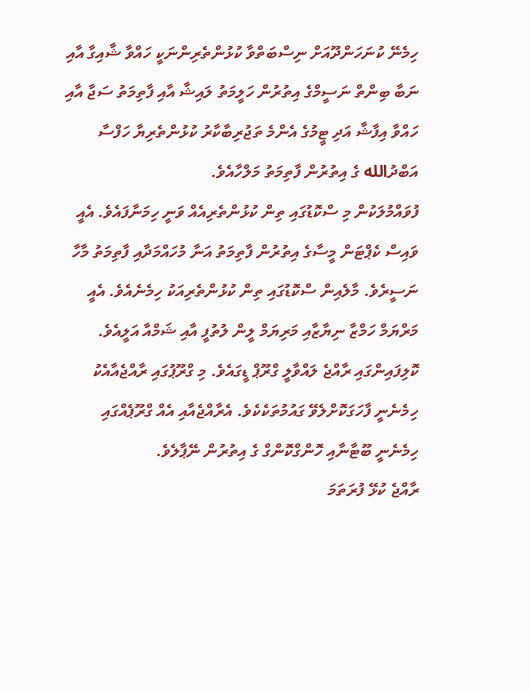ހިމެނޭ ކުނަހަންދޫއަށް ނިސްބަތްވާ ކުޅުންތެރިންނަކީ ހައްވާ ޝާއިގާ އާއި ނަބާ ބިންތް ނަސީމްގެ އިތުރުން ހަލީމަތު ލައިޝާ އާއި ފާތިމަތު ސަޖާ އާއި ހައްވާ އިފާޝާ އަދި ޓީމުގެ އެންމެ ތަޖުރިބާކާރު ކުޅުންތެރިޔާ ހަފްސާ އަބްދުالله ގެ އިތުރުން ފާތިމަތު މަލްހާއެވެ.
ފުވައްމުލަކުން މި ސްކޮޑުގައި ތިން ކުޅުންތެރިއެއް ވަނީ ހިމަނާފައެވެ. އެއީ ވައިސް ކެޕްޓަން މީސާގެ އިތުރުން ފާތިމަތު އަނާ މުހައްމަދާއި ފާތިމަތު މާހާ ނަސީރެވެ. މާލެއިން ސްކޮޑުގައި ތިން ކުޅުންތެރިއަކު ހިމެނެއެވެ. އެއީ މަރްޔަމް ހަމްޒާ ނިޔާޒާއި މަރިޔަމް ލީން ލުތުފީ އާއި ޝަމްއާ އަލީއެވެ.
ކޮލިފައިންގައި ރާއްޖެ ލައްވާލީ ގްރޫޕް ޑީގައެވެ. މި ގްރޫޕުގައި ރާއްޖެއާއެކު ހިމެނެނީ ފާހަގަކޮށްލެވޭ ގައުމުތަކެކެވެ. އެރާއްޖެއާއި އެއް ގްރޫޕެއްގައި ހިމެނެނީ ބޫޓާނާއި ހޮންގްކޮންގް ގެ އިތުރުން ނޭޕާލެވެ.
ރާއްޖެ ކުޅޭ ފުރަތަމަ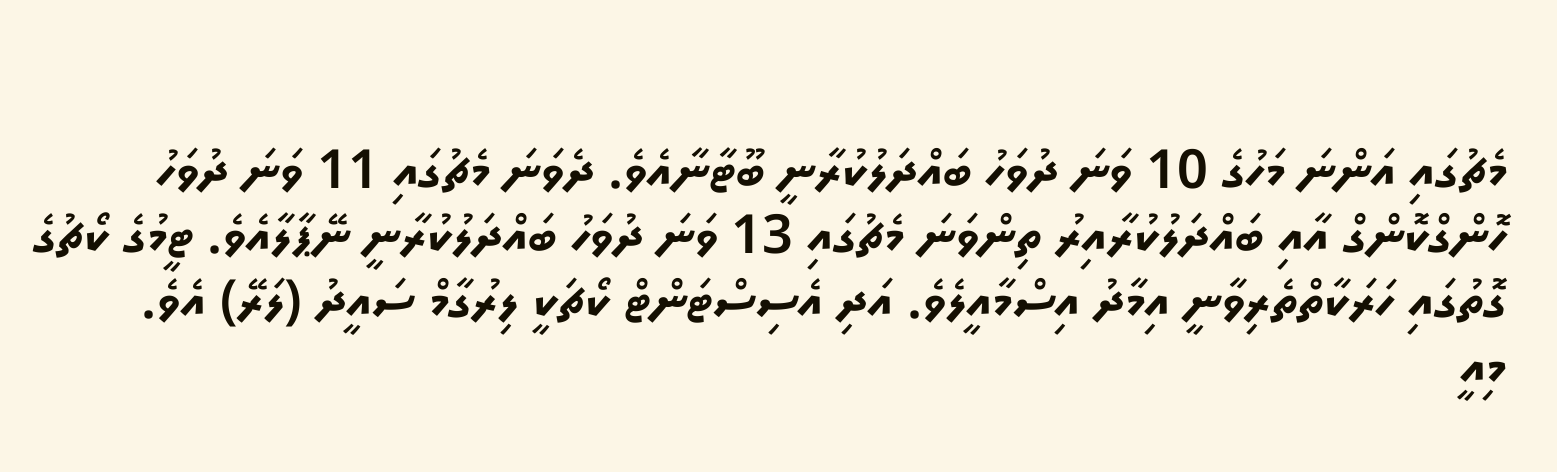މެޗުގައި އަންނަ މަހުގެ 10 ވަނަ ދުވަހު ބައްދަލުކުރާނީ ބޫޓާނާއެވެ. ދެވަނަ މެޗުގައި 11 ވަނަ ދުވަހު ހޮންގްކޮންގް އާއި ބައްދަލުކުރާއިރު ތިންވަނަ މެޗުގައި 13 ވަނަ ދުވަހު ބައްދަލުކުރާނީ ނޭޕާލާއެވެ. ޓީމުގެ ކޯޗުގެ ގޮތުގައި ހަރަކާތްތެރިވާނީ އިމާދު އިސްމާއީލެވެ. އަދި އެސިސްޓަންޓް ކޯޗަކީ ލިރުގާމް ސައީދު (ލަރޭ) އެވެ.
މިއީ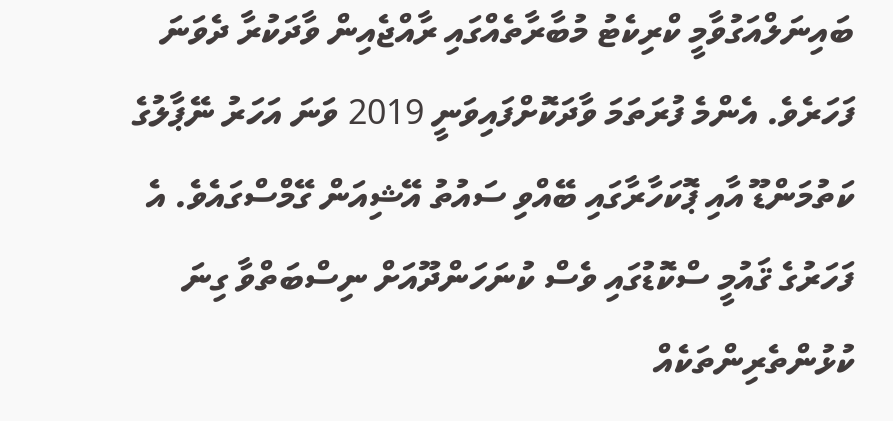ބައިނަލްއަގުވާމީ ކްރިކެޓު މުބާރާތެއްގައި ރާއްޖެއިން ވާދަކުރާ ދެވަނަ ފަހަރެވެ. އެންމެ ފުރަތަމަ ވާދަކޮށްފައިވަނީ 2019 ވަނަ އަހަރު ނޭޕާލުގެ ކަތުމަންޑޫ އާއި ޕޮކަހާރާގައި ބޭއްވި ސައުތު އޭޝިއަން ގޭމްސްގައެވެ. އެ ފަހަރުގެ ޤައުމީ ސްކޮޑުގައި ވެސް ކުނަހަންދޫއަށް ނިސްބަތްވާ ގިނަ ކުޅުންތެރިންތަކެއް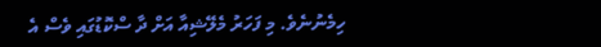ހިމެނުނެވެ. މި ފަހަރު މެލޭޝިއާ އަށް ދާ ސްކޮޑުގައި ވެސް އެ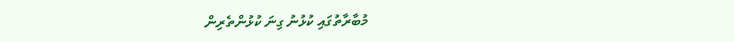މުބާރާތުގައި ކުޅުނު ގިނަ ކުޅުންތެރިން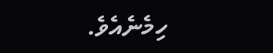ހިމެނެއެވެ.